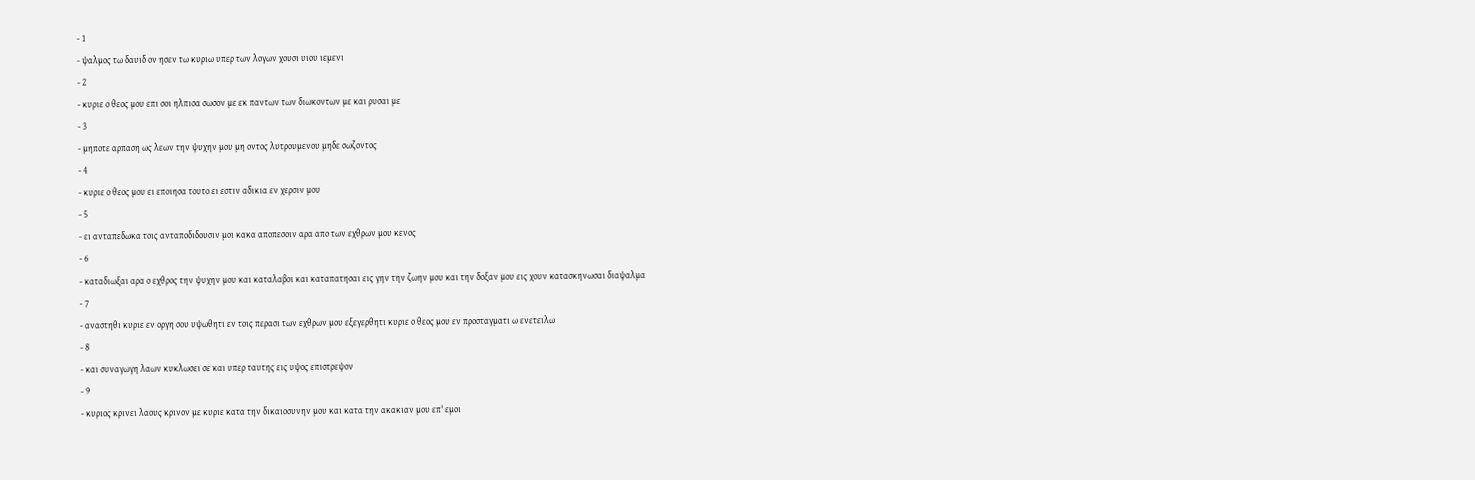- 1
- ψαλμος τω δαυιδ ον ησεν τω κυριω υπερ των λογων χουσι υιου ιεμενι
- 2
- κυριε ο θεος μου επι σοι ηλπισα σωσον με εκ παντων των διωκοντων με και ρυσαι με
- 3
- μηποτε αρπαση ως λεων την ψυχην μου μη οντος λυτρουμενου μηδε σωζοντος
- 4
- κυριε ο θεος μου ει εποιησα τουτο ει εστιν αδικια εν χερσιν μου
- 5
- ει ανταπεδωκα τοις ανταποδιδουσιν μοι κακα αποπεσοιν αρα απο των εχθρων μου κενος
- 6
- καταδιωξαι αρα ο εχθρος την ψυχην μου και καταλαβοι και καταπατησαι εις γην την ζωην μου και την δοξαν μου εις χουν κατασκηνωσαι διαψαλμα
- 7
- αναστηθι κυριε εν οργη σου υψωθητι εν τοις περασι των εχθρων μου εξεγερθητι κυριε ο θεος μου εν προσταγματι ω ενετειλω
- 8
- και συναγωγη λαων κυκλωσει σε και υπερ ταυτης εις υψος επιστρεψον
- 9
- κυριος κρινει λαους κρινον με κυριε κατα την δικαιοσυνην μου και κατα την ακακιαν μου επ' εμοι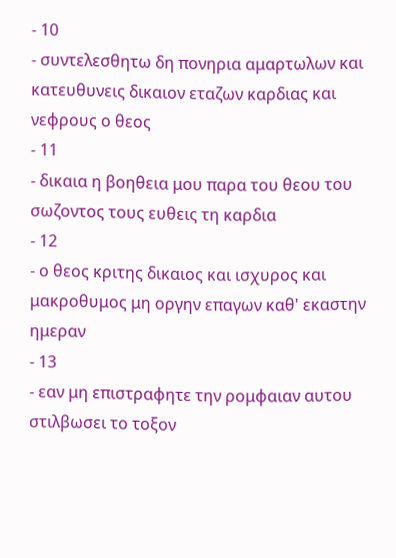- 10
- συντελεσθητω δη πονηρια αμαρτωλων και κατευθυνεις δικαιον εταζων καρδιας και νεφρους ο θεος
- 11
- δικαια η βοηθεια μου παρα του θεου του σωζοντος τους ευθεις τη καρδια
- 12
- ο θεος κριτης δικαιος και ισχυρος και μακροθυμος μη οργην επαγων καθ' εκαστην ημεραν
- 13
- εαν μη επιστραφητε την ρομφαιαν αυτου στιλβωσει το τοξον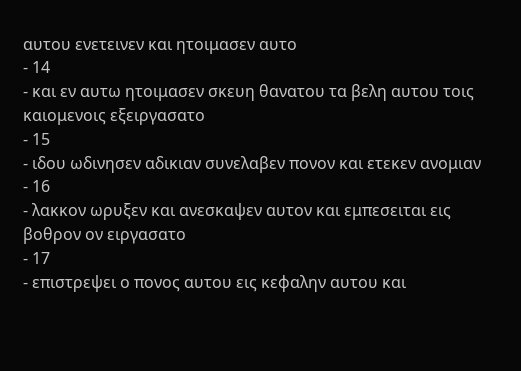αυτου ενετεινεν και ητοιμασεν αυτο
- 14
- και εν αυτω ητοιμασεν σκευη θανατου τα βελη αυτου τοις καιομενοις εξειργασατο
- 15
- ιδου ωδινησεν αδικιαν συνελαβεν πονον και ετεκεν ανομιαν
- 16
- λακκον ωρυξεν και ανεσκαψεν αυτον και εμπεσειται εις βοθρον ον ειργασατο
- 17
- επιστρεψει ο πονος αυτου εις κεφαλην αυτου και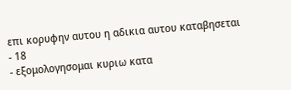επι κορυφην αυτου η αδικια αυτου καταβησεται
- 18
- εξομολογησομαι κυριω κατα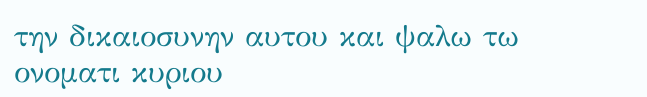την δικαιοσυνην αυτου και ψαλω τω ονοματι κυριου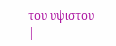του υψιστου
|